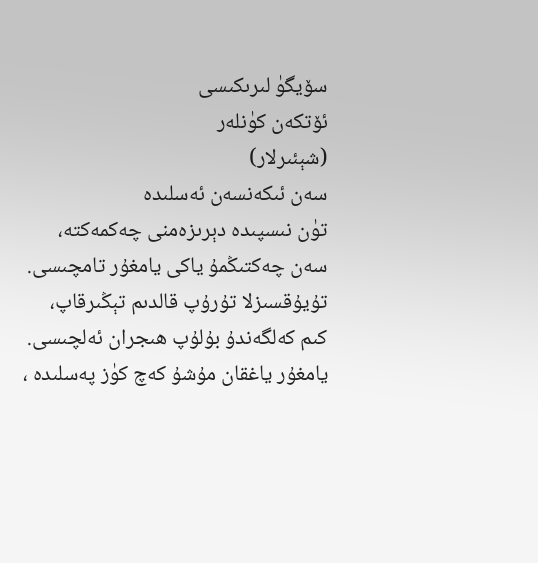سۆيگۈ لىرىكىسى
ئۆتكەن كۈنلەر
(شېئىرلار)
سەن ئىكەنسەن ئەسلىدە
تۈن نىسپىدە دېرىزەمنى چەكمەكتە،
سەن چەكتىڭمۇ ياكى يامغۇر تامچىسى.
تۇيۇقسىزلا تۇرۇپ قالدىم تېڭىرقاپ،
كىم كەلگەندۇ بۇلۇپ ھىجران ئەلچىسى.
يامغۇر ياغقان مۇشۇ كەچ كۈز پەسلىدە ،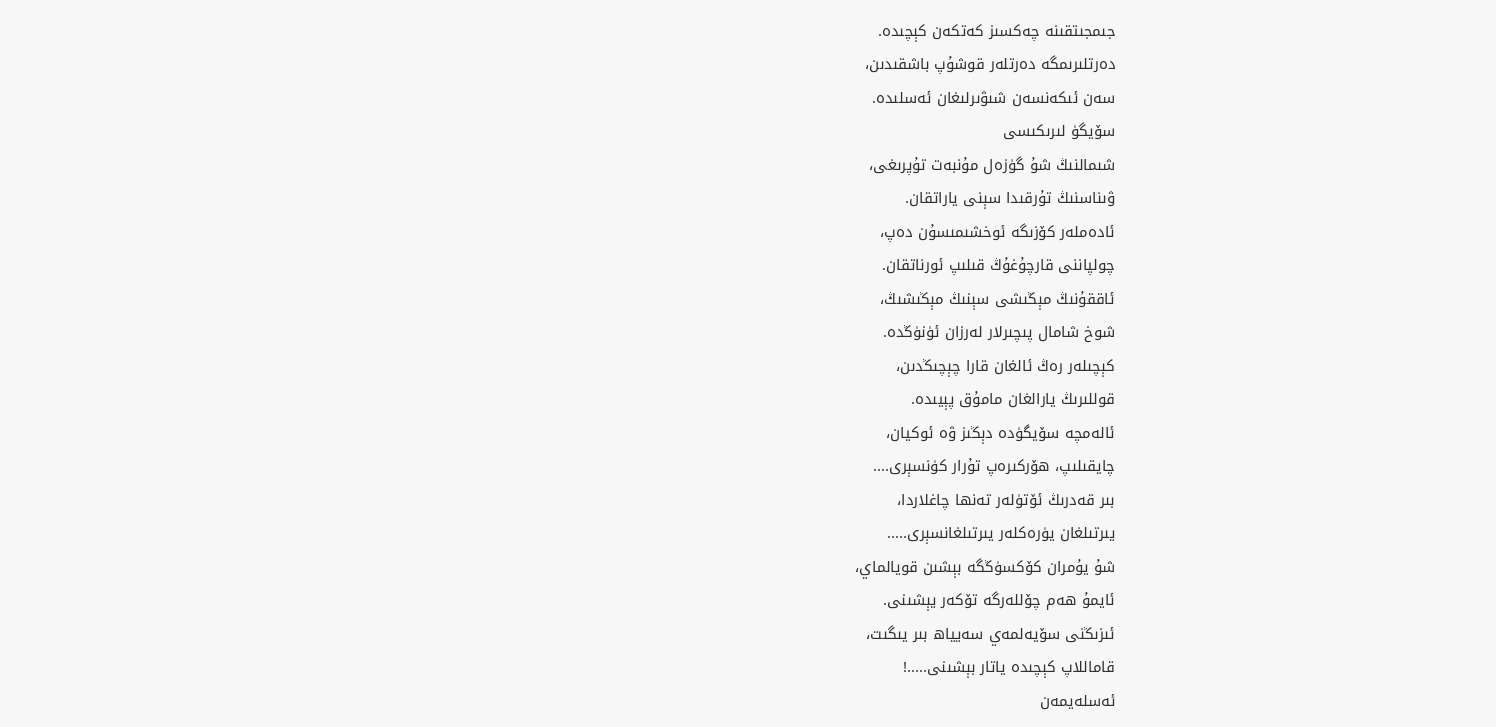جىمجىتقىنە چەكسىز كەتكەن كېچىدە.
دەرتلىرىمگە دەرتلەر قوشۇپ باشقىدىن،
سەن ئىكەنسەن شىۋىرلىغان ئەسلىدە.
سۆيگۈ لىرىكىسى
شىمالنىڭ شۇ گۈزەل مۇنبەت تۇپرىغى،
ۋىناسنىڭ تۇرقىدا سېنى ياراتقان.
ئادەملەر كۆزىگە ئوخشىمىسۇن دەپ،
چولپاننى قارچۇغۇڭ قىلىپ ئورناتقان.
ئاققۇنىڭ مېڭىشى سېنىڭ مېڭىشىڭ،
شوخ شامال پىچىرلار لەرزان ئۈنۈڭدە.
كېچىلەر رەڭ ئالغان قارا چېچىڭدىن،
قوللىرىڭ يارالغان مامۇق پېيىدە.
ئالەمچە سۆيگۈدە دېڭىز ۋە ئوكيان،
چايقىلىپ، ھۆركىرەپ تۇرار كۈنسېرى....
بىر قەدرىڭ ئۆتۈلەر تەنھا چاغلاردا،
يىرتىلغان يۈرەكلەر يىرتىلغانسېرى.....
شۇ يۇمران كۆكسۈڭگە بېشىن قويالماي،
ئايمۇ ھەم چۆللەرگە تۆكەر يېشىنى.
ئىزىڭنى سۆيەلمەي سەيياھ بىر يىگىت،
قاماللاپ كېچىدە ياتار بېشىنى.....!
ئەسلەيمەن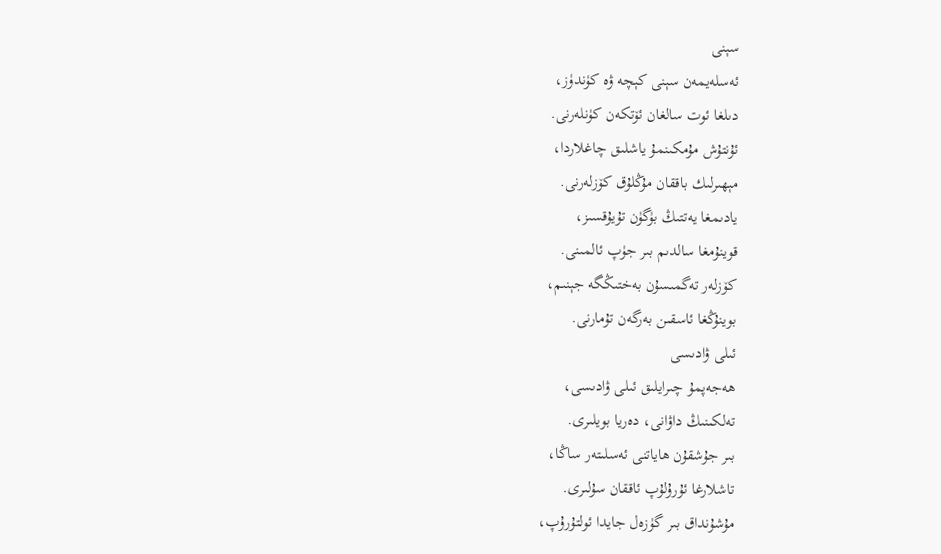سېنى
ئەسلەيمەن سېنى كېچە ۋە كۈندۈز،
دىلغا ئوت سالغان ئۆتكەن كۈنلەرنى.
ئۇنتۇش مۇمكىنمۇ ياشلىق چاغلاردا،
مېھىرلىك باققان مۇڭلۇق كۆزلەرنى.
يادىمغا يەتتىڭ بۈگۈن تۇيۇقسىز،
قوينۇمغا سالدىم بىر جۈپ ئالمىنى.
كۆزلەر تەگمىسۇن بەختىڭگە جېنىم،
بوينۇڭغا ئاسقىن بەرگەن تۇمارنى.
ئىلى ۋادىسى
ھەجەپمۇ چىرايلىق ئىلى ۋادىسى،
تەلكىنىڭ داۋانى، دەريا بويلىرى.
بىر جۇشقۇن ھاياتنى ئەسلىتەر ساڭا،
تاشلارغا ئۇرۇلۇپ ئاققان سۇلىرى.
مۇشۇنداق بىر گۈزەل جايدا ئولتۇرۇپ،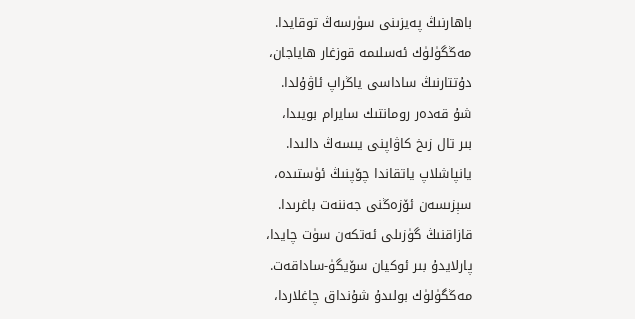باھارنىڭ پەيزىنى سۈرسەڭ توقايدا.
مەڭگۈلۈك ئەسلىمە قوزغار ھاياجان،
دۇتتارنىڭ ساداسى ياڭراپ ئاۋۇلدا.
شۇ قەدەر رومانتىك سايرام بويىدا،
بىر تال زىخ كاۋاپنى يىسەڭ دالىدا.
يانپاشلاپ ياتقاندا چۆپنىڭ ئۈستىدە،
سېزىسەن ئۆزەڭنى جەننەت باغرىدا.
قازاقنىڭ گۈزىلى ئەتكەن سۈت چايدا،
پارلايدۇ بىر ئوكيان سۆيگۈ-ساداقەت.
مەڭگۈلۈك بولىدۇ شۇنداق چاغلاردا،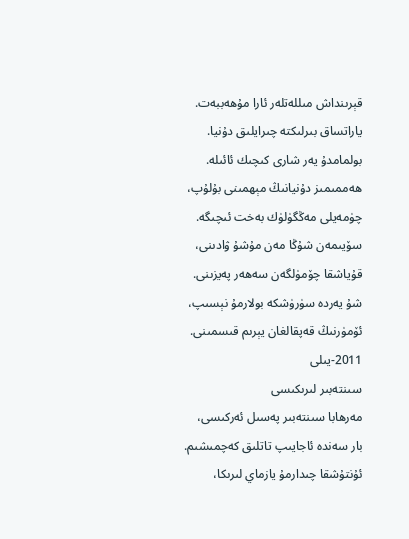قېرىنداش مىللەتلەر ئارا مۇھەببەت.
ياراتساق بىرلىكتە چىرايلىق دۇنيا.
بولمامدۇ يەر شارى كىچىك ئائىلە.
ھەممىمىز دۇنيانىڭ مېھمىنى بۇلۇپ،
چۈمەيلى مەڭگۈلۈك بەخت ئىچىگە.
سۆيىمەن شۇڭا مەن مۇشۇ ۋادىنى،
قۇياشقا چۆمۈلگەن سەھەر پەيزىنى.
شۇ يەردە سۈرۈشكە بولارمۇ نېسىپ،
ئۆمۈرنىڭ قەپقالغان يېرىم قىسمىنى.
2011-يىلى
سىنتەبىر لىرىكىسى
مەرھابا سىنتەبىر پەسىل ئەركىسى،
بار سەندە ئاجايىپ تاتلىق كەچمىشىم.
ئۇنتۇشقا چىدارمۇ يازماي لىرىكا،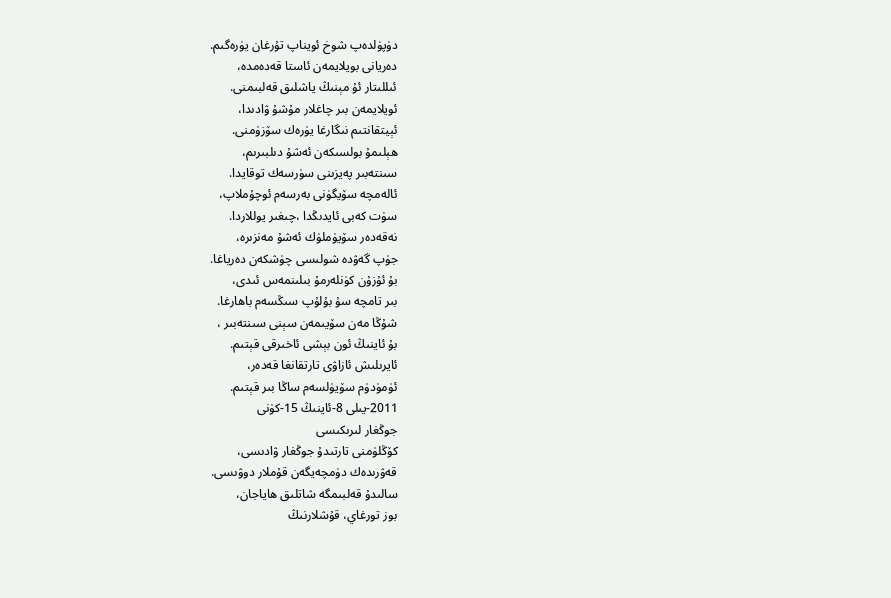دۈپۈلدەپ شوخ ئويناپ تۇرغان يۈرەگىم.
دەريانى بويلايمەن ئاستا قەدەمدە،
ئىللىتار ئۇ مېنىڭ ياشلىق قەلبىمنى.
ئويلايمەن بىر چاغلار مۇشۇ ۋادىدا،
ئېيتقانتىم نىگارغا يۈرەك سۆزۈمنى.
ھېلىمۇ بولسىكەن ئەشۇ دىلبىرىم،
سىنتەبىر پەيزىنى سۈرسەك توقايدا.
ئالەمچە سۆيگۈنى بەرسەم ئوچۇملاپ،
سۈت كەبى ئايدىڭدا ،چىغىر يوللاردا.
نەقەدەر سۆيۈملۈك ئەشۇ مەنزىرە،
جۈپ گەۋدە شولىسى چۈشكەن دەرياغا.
بۇ ئۇزۇن كۈنلەرمۇ بىلىنمەس ئىدى،
بىر تامچە سۇ بۇلۇپ سىڭسەم باھارغا.
شۇڭا مەن سۆيىمەن سېنى سىنتەبىر ،
بۇ ئاينىڭ ئون بېشى ئاخىرقى قېتىم.
ئايرىلىش ئازاۋى تارتقانغا قەدەر،
ئۈمۈدۈم سۆيۈلسەم ساڭا بىر قېتىم.
2011-يىلى 8-ئاينىڭ 15-كۈنى
جوڭغار لىرىكىسى
كۆڭلۈمنى تارتىدۇ جوڭغار ۋادىسى،
قەۋرىدەك دۈمچەيگەن قۇملار دوۋىسى.
سالىدۇ قەلبىمگە شاتلىق ھاياجان،
بوز تورغاي، قۇشلارنىڭ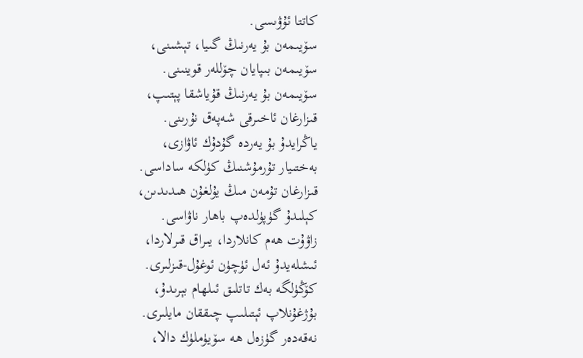كاتتا ئۇۋىسى.
سۆيىمەن بۇ يەرنىڭ گىيا، تېشىنى،
سۆيىمەن بىپايان چۆللەر قوينىنى.
سۆيىمەن بۇ يەرنىڭ قۇياشقا پېتىپ،
قىزارغان ئاخىرقى شەپەق نۇرىنى.
ياڭرايدۇ بۇ يەردە گۇدۇك ئاۋازى،
بەختىيار تۇرمۇشنىڭ كۈلكە ساداسى.
قىزارغان تۇمەن مىڭ يۇلغۇن ھىدىدىن،
كېلىدۇ گۈپۈلدەپ باھار ناۋاسى.
زاۋۇت ھەم كانلاردا، يىراق قىرلاردا،
ئىشلەيدۇ ئەل ئۈچۈن ئوغۇل-قىزلىرى.
كۆڭۈلگە بەك تاتلىق ئىلھام بېرىدۇ،
بۇژغۇنلاپ ئېتىلىپ چىققان مايلىرى.
نەقەدەر گۈزەل ھە سۆيۈملۈك دالا،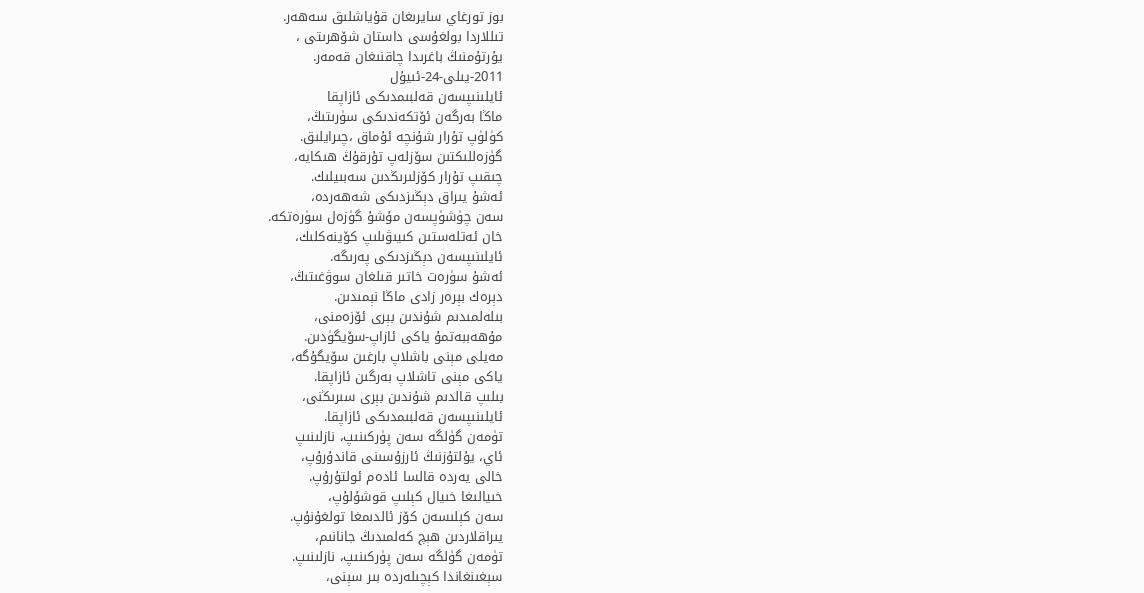بوز تورغاي سايرىغان قۇياشلىق سەھەر.
تىللاردا بولغۇسى داستان شۆھرىتى ،
يۇرتۇمنىڭ باغرىدا چاقنىغان قەمەر.
2011-يىلى-24-ئىيۇل
ئايلىنىپسەن قەلبىمدىكى ئازاپقا
ماڭا بەرگەن ئۆتكەندىكى سۈرىتىڭ،
كۈلۈپ تۇرار شۇنچە ئۇماق ،چىرايلىق.
گۈزەللىكتىن سۆزلەپ تۇرقۇڭ ھىكايە،
چىقىپ تۇرار كۆزلىرىڭدىن سەبىيلىك.
ئەشۇ يىراق دېڭىزدىكى شەھەردە،
سەن چۈشۈپسەن مۇشۇ گۈزەل سۈرەتكە.
خان ئەتلەستىن كىيىۋىلىپ كۆينەكلىك،
ئايلىنىپسەن دېڭىزدىكى پەرىگە.
ئەشۇ سۈرەت خاتىر قىلغان سوۋغىتىڭ،
دېرەك بېرەر زادى ماڭا نېمىدىن.
بىلەلمىدىم شۇندىن بېرى ئۆزەمنى،
مۇھەببەتمۇ ياكى ئازاپ-سۆيگۈدىن.
مەيلى مېنى باشلاپ بارغىن سۆيگۇگە،
ياكى مېنى تاشلاپ بەرگىن ئازاپقا.
بىلىپ قالدىم شۇندىن بېرى سىرىڭنى،
ئايلىنىپسەن قەلبىمدىكى ئازاپقا.
تۈمەن گۈلگە سەن پۈركىنىپ، نازلىنىپ
ئاي، يۇلتۇزنىڭ ئارزۇسىنى قاندۇرۇپ،
خالى يەردە قالسا ئادەم ئولتۇرۇپ.
خىيالىغا خىيال كېلىپ قوشۇلۇپ،
سەن كېلىسەن كۆز ئالدىمغا تولغۇنۇپ.
يىراقلاردىن ھېچ كەلمىدىڭ جانانىم،
تۈمەن گۈلگە سەن پۈركىنىپ، نازلىنىپ.
سېغىنغاندا كېچىلەردە بىر سېنى،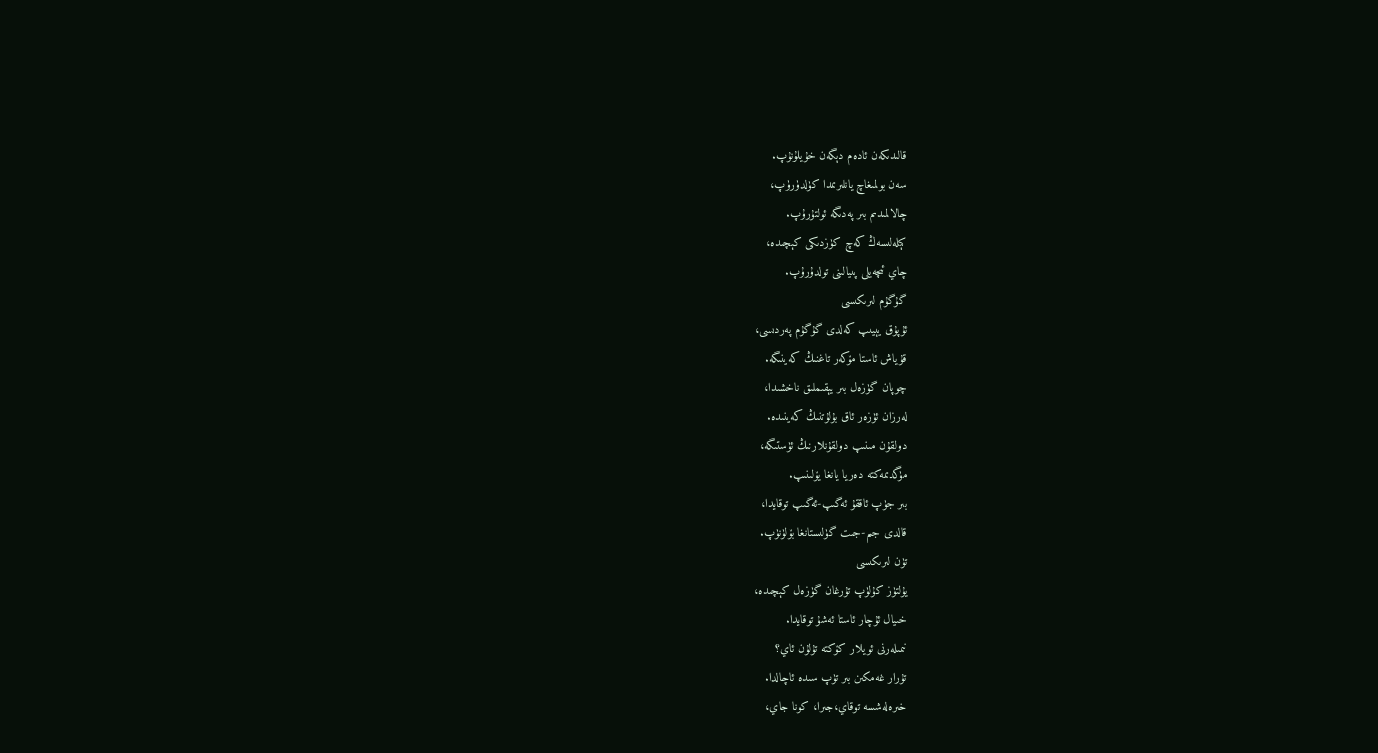قالىدىكەن ئادەم دېگەن خۇيلۇنۇپ.
سەن بولمىغاچ يانلىرىمدا كۈلدۈرۈپ،
چالالمىدىم بىر پەدىگە ئولتۇرۇپ.
كېلەلىسەڭ كەچ كۈزدىكى كېچىدە،
چاي ئىچەيلى پىيالىنى تولدۇرۇپ.
گۇگۇم لىرىكىسى
ئۇپۇق يېيىپ كەلدى گۇگۇم پەردىسى،
قۇياش ئاستا مۆكەر تاغنىڭ كەينىگە.
چوپان گۈزەل بىر يېقىملىق ناخشىدا،
لەرزان ئۈزەر ئاق بۇلۇتنىڭ كەينىدە.
دولقۇن مىنىپ دولقۇنلارنىڭ ئۈستىگە،
مۈگدىمەكتە دەريا يانغا يۆلىنىپ.
بىر جۈپ ئاققۇ ئەگىپ-ئەگىپ توقايدا،
قالدى جىم-جىت گۈلىستانغا بۆلۈنۈپ.
تۈن لىرىكىسى
يۇلتۈز كۇلۈپ تۇرغان گۈزەل كېچىدە،
خىيال ئۇچار ئاستا ئەشۇ توقايدا.
نىمىلەرنى ئويلار كۆكتە تۇلۇن ئاي؟
تۇرار غەمكىن بىر تۈپ سىدە ئاچالدا.
خىرەلەشسە توقاي،جىرا، كونا جاي،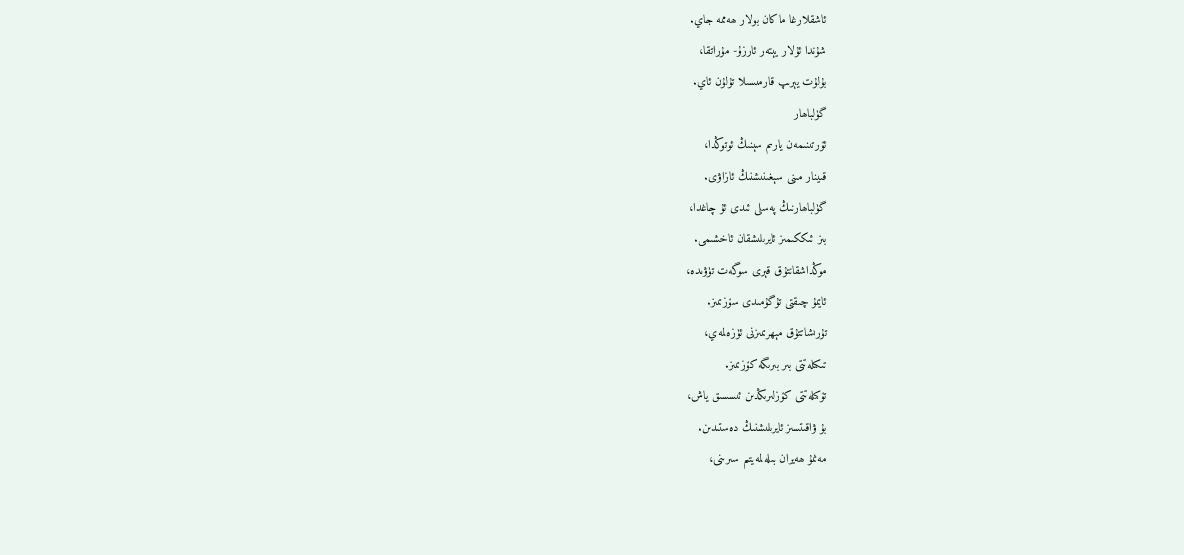ئاشقلارغا ماكان بولار ھەممە جاي.
شۇندا ئۇلار يېتەر ئارزۇ- مۇراتقا،
بۇلۇت يېرىپ قارمىسىلا تۇلۇن ئاي.
گۈلباھار
ئۆرتىنىمەن يارىم سېنىڭ ئوتوڭدا،
قىينار مىنى سېغىنىشنىڭ ئازاۋى.
گۈلباھارنىڭ پەسلى ئىدى ئۇ چاغدا،
بىز ئىككىمىز ئايرىلىشقان ئاخشىمى.
موڭداشقانتۇق قېرى سوگەت تۈۋىدە،
ئايمۇ چىقتى تۇگۇمىدى سۆزىمىز.
تۇرىشاتتۇق مېھرىمىزنى ئۈزەلمەي،
تىكىلەتتى بىر بىرىگە كۆزىمىز.
تۆكىلەتتى كۆزلىرىڭدىن ئىسسىق ياش،
بۇ ۋاقىتسىز ئايرىلىشنىڭ دەستىدىن.
مەنمۇ ھەيران بىلەلمەيتىم سىرىنى،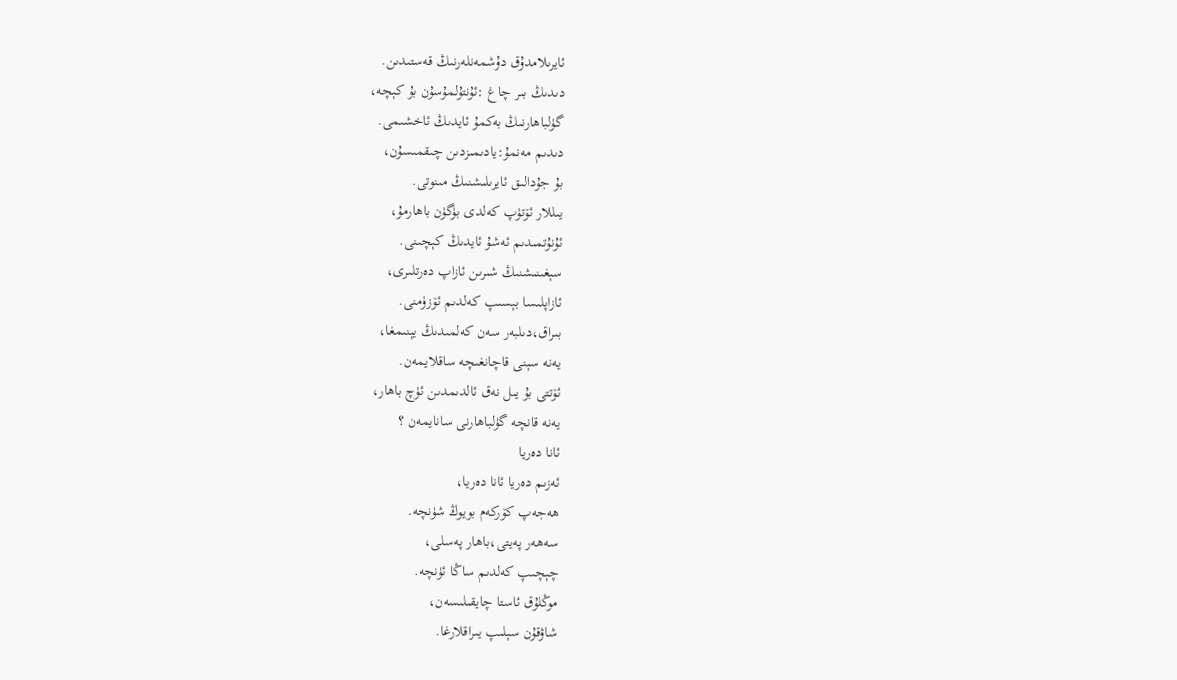ئايرىلامدۇق دۇشمەنلەرنىڭ قەستىدىن.
دىدىڭ بىر چاغ :ئۇنتۇلمۇسۇن بۇ كېچە،
گۈلباھارنىڭ بەكمۇ ئايدىڭ ئاخشىمى.
دىدىم مەنمۇ:يادىمىزدىن چىقمىسۇن،
بۇ جۇدالىق ئايرىلىشنىڭ مىنوتى.
يىللار ئۆتۈپ كەلدى بۈگۈن باھارمۇ،
ئۇنۇتمىدىم ئەشۇ ئايدىڭ كېچىنى.
سېغىنىشنىڭ شىرىن ئازاپ دەرتلىرى،
ئازاپلىسا بېسىپ كەلدىم ئۆزۈمنى.
بىراق،دىلبەر سەن كەلمىدىڭ يېنىمغا،
يەنە سېنى قاچانغىچە ساقلايمەن.
ئۆتتى بۇ يىل نەق ئالدىمدىن ئۈچ باھار،
يەنە قانچە گۈلباھارنى سانايمەن ؟
ئانا دەريا
ئەزىم دەريا ئانا دەريا،
ھەجەپ كۆركەم بويوڭ شۈنچە.
سەھەر پەيتى،باھار پەسلى،
چېچىپ كەلدىم ساڭا ئۈنچە.
موڭلۇق ئاستا چايقىلىسەن،
شاۋقۇن سېلىپ يىراقلارغا.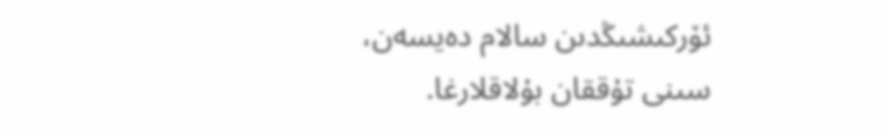ئۆركىشىڭدىن سالام دەيسەن،
سىنى تۇققان بۇلاقلارغا.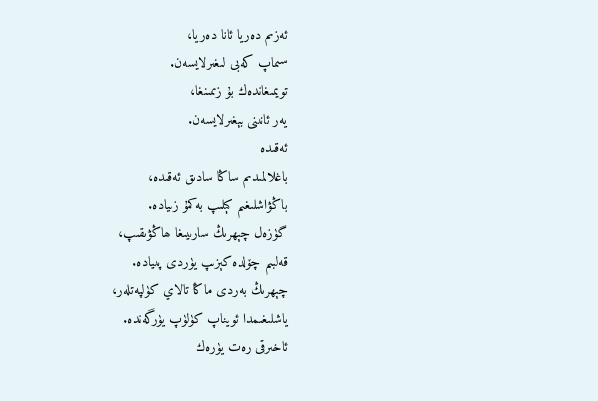ئەزىم دەريا ئانا دەريا،
سىماپ كەبى لىغىرلايسەن.
تويمىغاندەك بۇ زىمىنغا،
يەر ئانىنى بېغىرلايسەن.
ئەقىدە
باغلالمىدىم ساڭا سادىق ئەقىدە،
باڭۋاشلىغىم كېلىپ بەكمۇ زىيادە.
گۈزەل چېھرىڭ سارىيىغا ھاڭۋىقىپ،
قەلبىم چۆلدە كېزىپ يۈردى پىيادە.
چېھرىڭ بەردى ماڭا تالاي كۈلپەتلەر،
ياشلىغىمدا ئويناپ كۈلۈپ يۈرگەندە.
ئاخىرقى رەت يۈرەك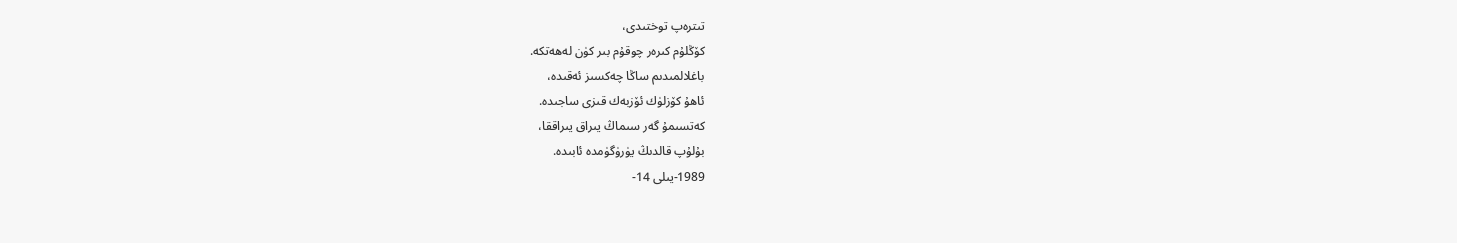تىترەپ توختىدى،
كۆڭلۇم كىرەر چوقۇم بىر كۈن لەھەتكە.
باغلالمىدىم ساڭا چەكسىز ئەقىدە،
ئاھۇ كۆزلۈك ئۆزبەك قىزى ساجىدە.
كەتسىمۇ گەر سىماڭ يىراق يىراققا،
بۇلۇپ قالدىڭ يۈرۈگۈمدە ئابىدە.
1989-يىلى 14-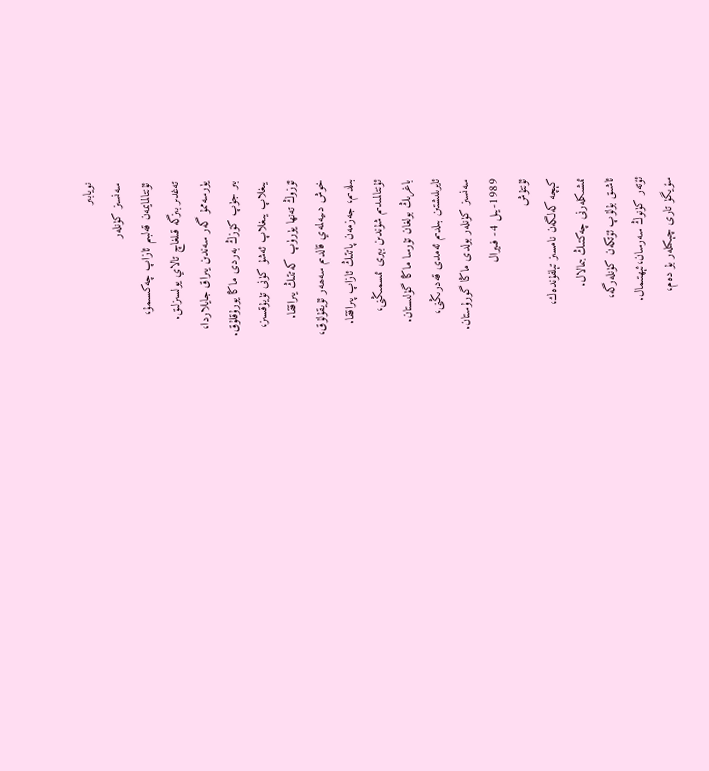نويابىر
سەنسىز كۈنلەر
ئۇنتالمايمەن قەلبىم ئازاپ چەكسىمۇ،
تەغدىر بىزگە قىلغاچ تالاي يولسىزلىق.
يۈرسەممۇ گەر سەندىن يىراق جايلاردا،
بىر جۈپ كۆزڭ بەردى ماڭا يورۇقلۇق.
يىغلاپ يىغلاپ ئەشۇ كۈنى تۈيۇقسىز،
ئۆزوڭ تەنھا يۈرۈپ كەتتىڭ يىراققا.
خوش دىيەلمەي قالدىم سەھەر ئۇيقۇلۇق،
بىلدىم، جەزمەن پاتتىڭ ئازاپ پىراققا.
ئۇنتالمىدىم شۇندىن بېرى ئىسمىڭنى،
باغرىڭ بولغان تۇرسا ماڭا گۈلىستان.
ئايرىلىشتىن بىلدىم ئەمدى قەدرىڭنى،
سەنسىز كۈنلەر بولدى ماڭا گورۇستان.
1989-يىل 4- فىيرال
ئۇنتۇش
كېچە كەلگەن نامسىز تېلفۇندەك،
ئىشىكلەرنى چەكتىڭ بىمالال.
ئاشىق بۇلۇپ ئۆتكەن كۈنلەرگە،
ئۆتەر كۈنوڭ سەرسان،ئېھتىمال.
سۆيگۈ تارى چېكىلەر بۇ دەم،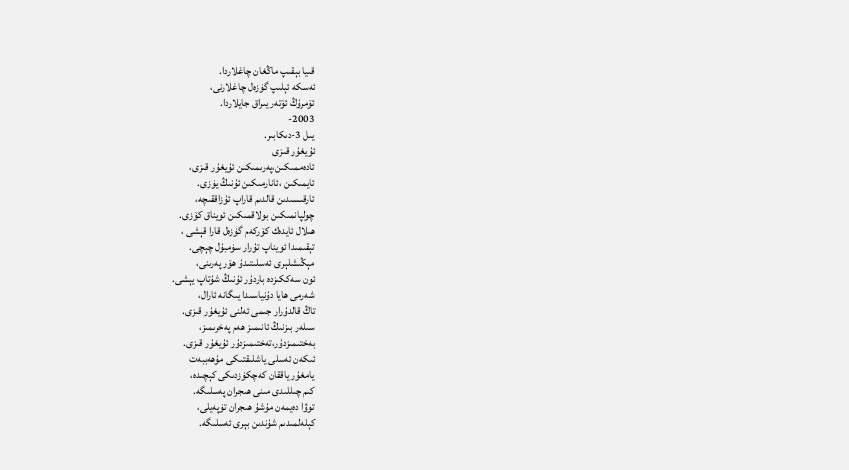قىيا بېقىپ ماڭغان چاغلاردا.
ئەسكە ئېلىپ گۈزەل چاغلارنى،
ئۆمرۇڭ ئۆتەر يىراق جايلاردا.
2003-
يىل 3-دىكابىر.
ئۇيغۇر قىزى
ئادەممىكىن،پەرىمىكىن ئۇيغۇر قىزى،
ئايمىكىن ،ئانارمىكىن ئۇنىڭ يۈزى.
ئارقىسىدىن قالدىم قاراپ ئۇزاققىچە،
چولپانمىكىن بولاقمىكىن ئويناق كۆزى.
ھىلال ئايدەك كۆركەم گۈزەل قارا قېشى ،
تېقىمىدا ئويناپ تۇرار سۈمبۇل چېچى.
مېڭىشلېرى ئەسلىتىدۇ ھۆر پەرىنى،
ئون سەككىزدە باردۇر ئۇنىڭ شۇتاپ يېشى.
شەرمى ھايا دۇنياسىدا يىگانە ئارال،
تاڭ قالدۇرار جىمى ئەلنى ئۇيغۇر قىزى.
سىلەر بىزنىڭ ئانىمىز ھەم پەخرىمىز،
بەختىمىزدۇر،تەختىمىزدۇر ئۇيغۇر قىزى.
ئىكەن ئەسلى ياشلىقتىكى مۇھەببەت
يامغۇر ياققان كەچكۈزدىكى كېچىدە،
كىم چىللىدى مىنى ھىجران پەسلىگە.
توۋا دەيمەن مۇشۇ ھىجران تۈپەيلى،
كېلەلمىدىم شۇندىن بېرى ئەسلىگە.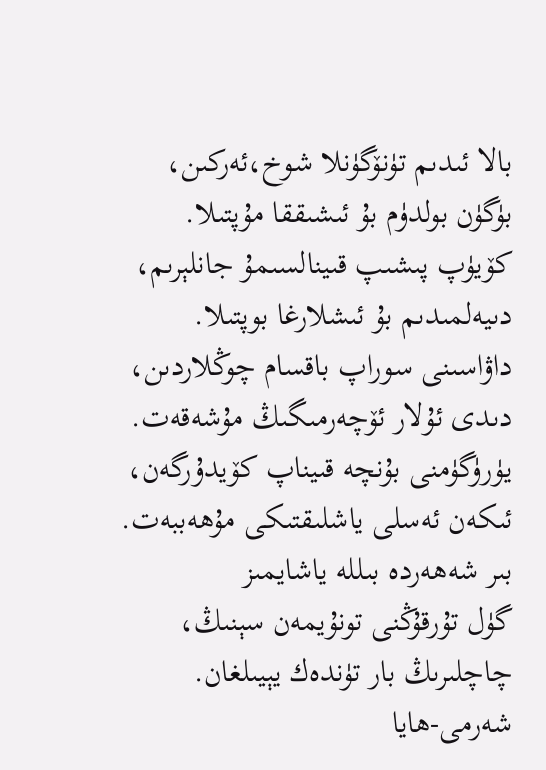بالا ئىدىم تۈنۆگۈنلا شوخ،ئەركىن،
بۈگۈن بولدۈم بۇ ئىشىققا مۇپتىلا.
كۆيۈپ پىشىپ قىينالسىمۇ جانلېرىم،
دىيەلمىدىم بۇ ئىشلارغا بوپتىلا.
داۋاسىنى سوراپ باقسام چوڭلاردىن،
دىدى ئۇلار ئۆچەرمىگىڭ مۇشەقەت.
يۈرۈگۈمنى بۇنچە قىيناپ كۆيدۇرگەن،
ئىكەن ئەسلى ياشلىقتىكى مۇھەببەت.
بىر شەھەردە بىللە ياشايمىز
گۈل تۇرقۇڭنى تونۇيمەن سېنىڭ،
چاچلىرىڭ بار تۈندەك يېيىلغان.
شەرمى-ھايا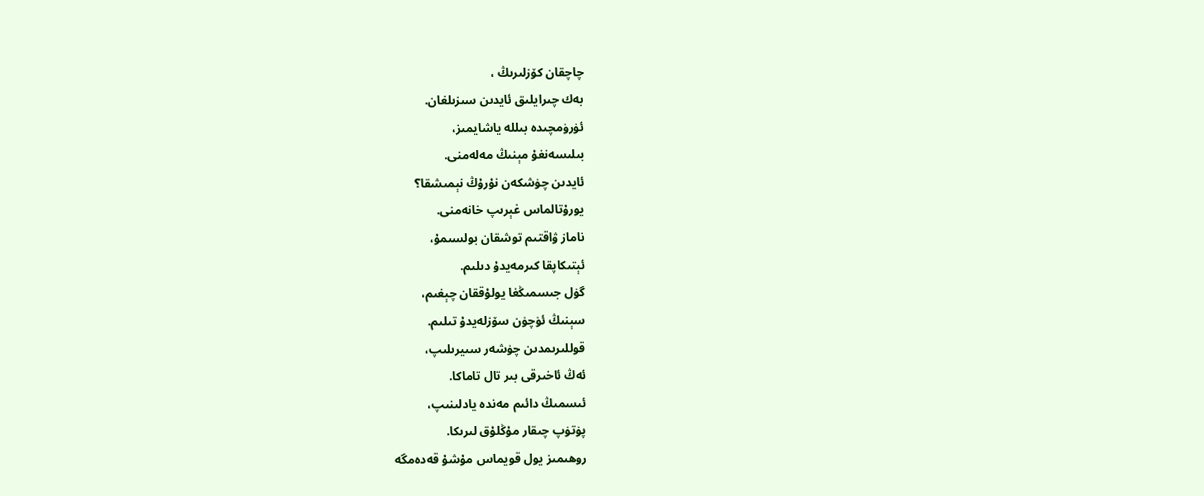چاچقان كۆزلىرىڭ ،
بەك چىرايلىق ئايدىن سىزىلغان.
ئۈرۈمچىدە بىللە ياشايمىز،
بىلىسەنغۇ مېنىڭ مەلەمنى.
ئايدىن چۈشكەن نۇرۇڭ نېمىشقا؟
يورۇتالماس غېرىپ خانەمنى.
ناماز ۋاقتىم توشقان بولسىمۇ،
ئېتىكاپقا كىرمەيدۇ دىلىم.
گۈل جىسمىڭغا يولۇققان چېغىم،
سېنىڭ ئۈچۈن سۆزلەيدۇ تىلىم.
قوللىرىمدىن چۈشەر سىيرىلىپ،
ئەڭ ئاخىرقى بىر تال تاماكا.
ئىسمىڭ دائىم مەندە يادلىنىپ،
پۈتۈپ چىقار مۇڭلۇق لىرىكا.
روھىمىز يول قويماس مۇشۇ قەدەمگە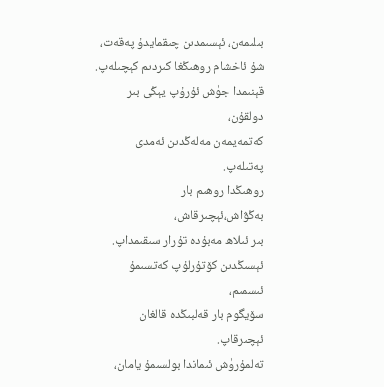بىلىمەن، ئېسىمدىن چىقمايدۇ پەقەت،
شۇ ئاخشام روھىڭغا كىردىم كېچىلەپ.
قېنىمدا جۈش ئۇرۇپ يېڭى بىر دولقۇن،
كەتمەيمەن مەلەڭدىن ئەمدى پەتىلەپ.
روھىڭدا روھىم بار بەڭۋاش،ئېچىرقاش،
بىر ئىلاھ مەبۇدە تۇرار سىقىمداپ.
ئېسىڭدىن كۆتۇرلۇپ كەتسىمۇ ئىسمىم،
سۆيگوم بار قەلبىڭدە قالغان ئېچىرقاپ.
تەلمۇرۈش ئىماندا بولسىمۇ يامان،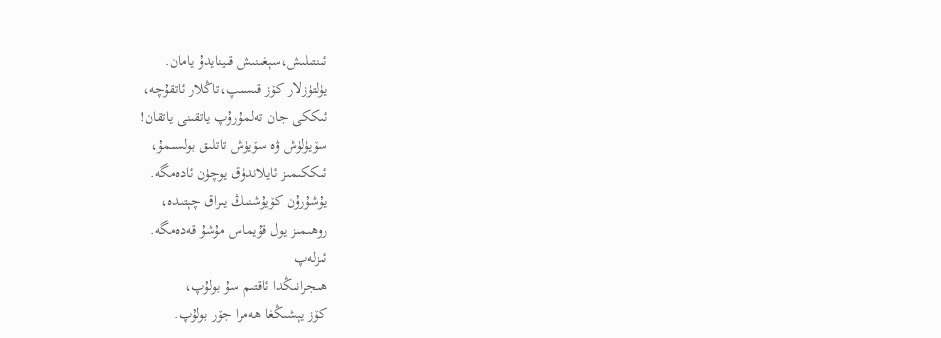ئىنتىلىش،سېغىنىش قىينايدۇ يامان.
يۈلتۈزلار كۆز قىسىپ،تاڭلار ئاتقۇچە،
ئىككى جان تەلمۇرۇپ ياتقىنى ياتقان!
سۆيۈلۈش ۋە سۆيۈش تاتلىق بولسىمۇ،
ئىككىمىز ئايلاندۈق يوچۈن ئادەمگە.
يۇشۇرۇن كۆيۇشنىڭ يىراق چېتىدە،
روھىمىز يول قۇيماس مۇشۇ قەدەمگە.
ئىزلەپ
ھىجرانىڭدا ئاقتىم سۇ بولۇپ،
كۆز يېشىڭغا ھەمرا جۆر بولۇپ.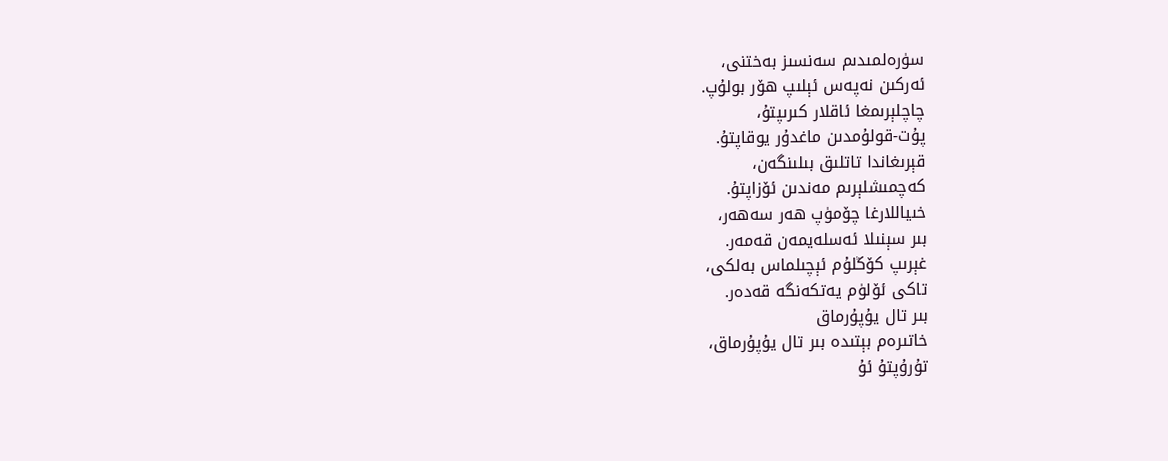سۈرەلمىدىم سەنسىز بەختنى،
ئەركىن نەپەس ئېلىپ ھۆر بولۇپ.
چاچلېرىمغا ئاقلار كىرىپتۇ،
پۇت-قولۇمدىن ماغدۇر يوقاپتۇ.
قېرىغاندا تاتلىق بىلىنگەن،
كەچمىشلېرىم مەندىن ئۆزاپتۇ.
خىياللارغا چۆمۈپ ھەر سەھەر،
بىر سېنىلا ئەسلەيمەن قەمەر.
غېرىپ كۆڭلۇم ئېچىلماس بەلكى،
تاكى ئۆلۈم يەتكەنگە قەدەر.
بىر تال يۇپۇرماق
خاتىرەم بېتىدە بىر تال يۇپۇرماق،
تۇرۇپتۇ ئۇ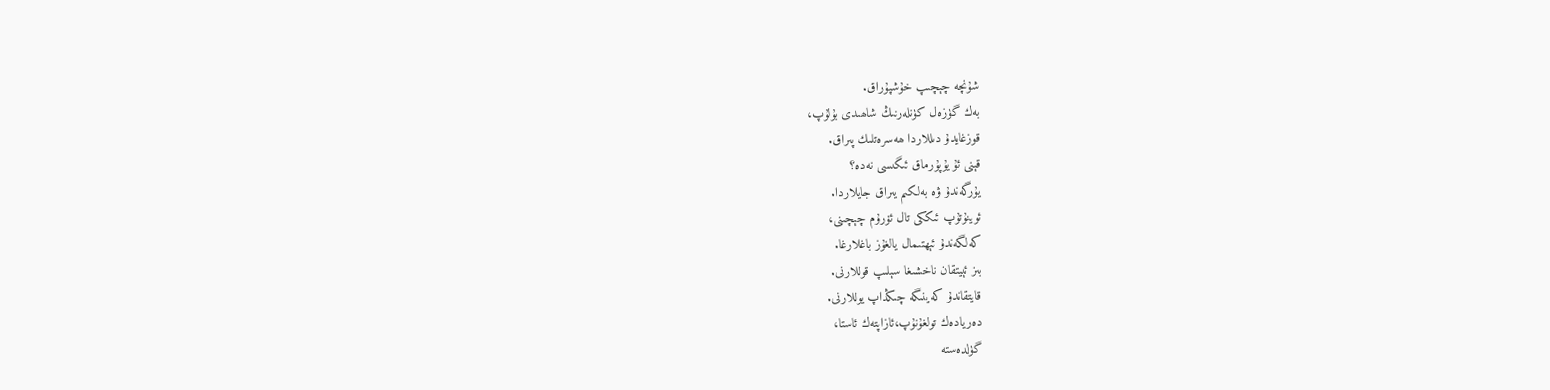شۇنچە چېچىپ خۇشپۇراق.
بەك گۈزەل كۈنلەرنىڭ شاھىدى بۇلۇپ،
قوزغايدۇ دىللاردا ھەسرەتلىك پىراق.
قېنى ئۇ يۇپۇرماق ئىگىسى نەدە؟
يۇرگەندۇ ۋە بەلكىم يىراق جايلاردا.
ئوينۇتۇپ ئىككى تال ئۆرۇم چېچىنى،
كەلگەندۇ ئېھتىمال يالغۇز باغلارغا.
بىز ئېيتقان ناخشىغا سېلىپ قوللارنى.
قايتقاندۇ كەينىگە چىڭداپ يوللارنى.
دەريادەك تولغۇنۇپ،ئازاپتەك ئاستا،
گۈلدەستە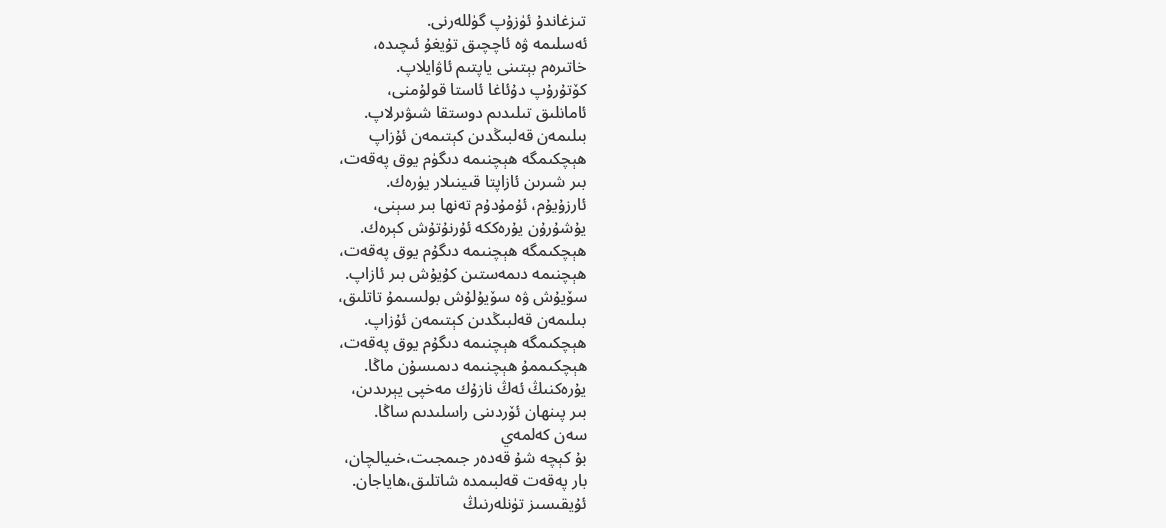تىزغاندۇ ئۈزۇپ گۈللەرنى.
ئەسلىمە ۋە ئاچچىق تۇيغۇ ئىچىدە،
خاتىرەم بېتىنى ياپتىم ئاۋايلاپ.
كۆتۇرۇپ دۇئاغا ئاستا قولۇمنى،
ئامانلىق تىلىدىم دوستقا شىۋىرلاپ.
بىلىمەن قەلبىڭدىن كېتىمەن ئۇزاپ
ھېچكىمگە ھېچنىمە دىگۈم يوق پەقەت،
بىر شىرىن ئازاپتا قىينىلار يۈرەك.
ئارزۇيۇم، ئۇمۇدۇم تەنھا بىر سېنى،
يۇشۇرۇن يۇرەككە ئۇرنۇتۇش كېرەك.
ھېچكىمگە ھېچنىمە دىگۇم يوق پەقەت،
ھېچنىمە دىمەستىن كۇيۇش بىر ئازاپ.
سۆيۇش ۋە سۆيۇلۇش بولسىمۇ تاتلىق،
بىلىمەن قەلبىڭدىن كېتىمەن ئۇزاپ.
ھېچكىمگە ھېچنىمە دىگۇم يوق پەقەت،
ھېچكىممۇ ھېچنىمە دىمىسۇن ماڭا.
يۇرەكنىڭ ئەڭ نازۇك مەخپى يېرىدىن،
بىر پىنھان ئۆردىنى راسلىدىم ساڭا.
سەن كەلمەي
بۇ كېچە شۇ قەدەر جىمجىت،خىيالچان،
بار پەقەت قەلبىمدە شاتلىق،ھاياجان.
ئۇيقىسىز تۈنلەرنىڭ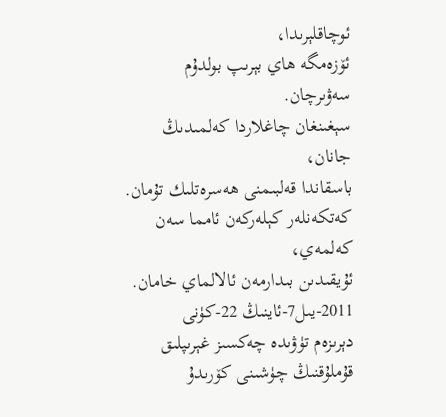ئوچاقلېرىدا،
ئۆزەمگە ھاي بېرىپ بولدۇم سەۋىرچان.
سېغىنغان چاغلاردا كەلمىدىڭ جانان،
باسقاندا قەلبىمنى ھەسرەتلىك تۇمان.
كەتكەنلەر كېلەركەن ئامما سەن كەلمەي،
ئۇيقىدىن بىدارمەن ئالالماي خامان.
2011-يىل7-ئاينىڭ 22-كۈنى
دېرىزەم تۈۋىدە چەكسىز غېرىپلىق
قۇملۇقنىڭ چۈشىنى كۆرىدۇ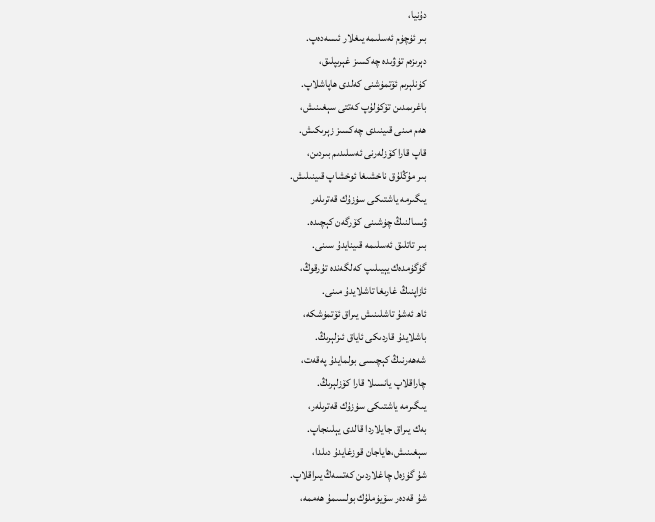دۇنيا،
بىر ئۈچۈم ئەسلىمە يىغلار ئىسەدەپ.
دېرىزەم تۈۋىدە چەكسىز غېرىپلىق،
كۈنلېرىم ئۆتمۈشنى كەلدى ھاپاشلاپ.
باغرىمدىن تۆكۈلۇپ كەتتى سېغىنىش،
ھەم مىنى قىينىدى چەكسىز زېرىكىش.
قاپ قارا كۆزلەرنى ئەسلىدىم بىردىن،
بىر مۇڭلۇق ناخشىغا ئوخشاپ قىينىلىش.
يىگىرمە ياشتىكى سۈزۇك قەترىلەر
ۋىسالنىڭ چۈشىنى كۆرگەن كېچىدە.
بىر تاتلىق ئەسلىمە قىينايدۇ سىنى.
گۈگۈمدەك يېيىلىپ كەلگەندە تۇرقوڭ،
ئازاپنىڭ غارىغا تاشلايدۇ مىنى.
ئاھ ئەشۇ تاشلىنىش يىراق ئۆتمۈشكە،
باشلايدۇ قاردىكى ئاياق ئىزلېرىڭ.
شەھەرنىڭ كېچىسى بولمايدۇ پەقەت،
چاراقلاپ يانسىلا قارا كۆزلېرىڭ.
يىگىرمە ياشتىكى سۈزۇك قەترىلەر،
بەك يىراق جايلاردا قالدى يېلىنجاپ.
سېغىنىش،ھاياجان قوزغايدۇ دىلدا،
شۇ گۈزەل چاغلاردىن كەتسەڭ يىراقلاپ.
شۇ قەدەر سۆيۈملۇك بولسىمۇ ھەممە،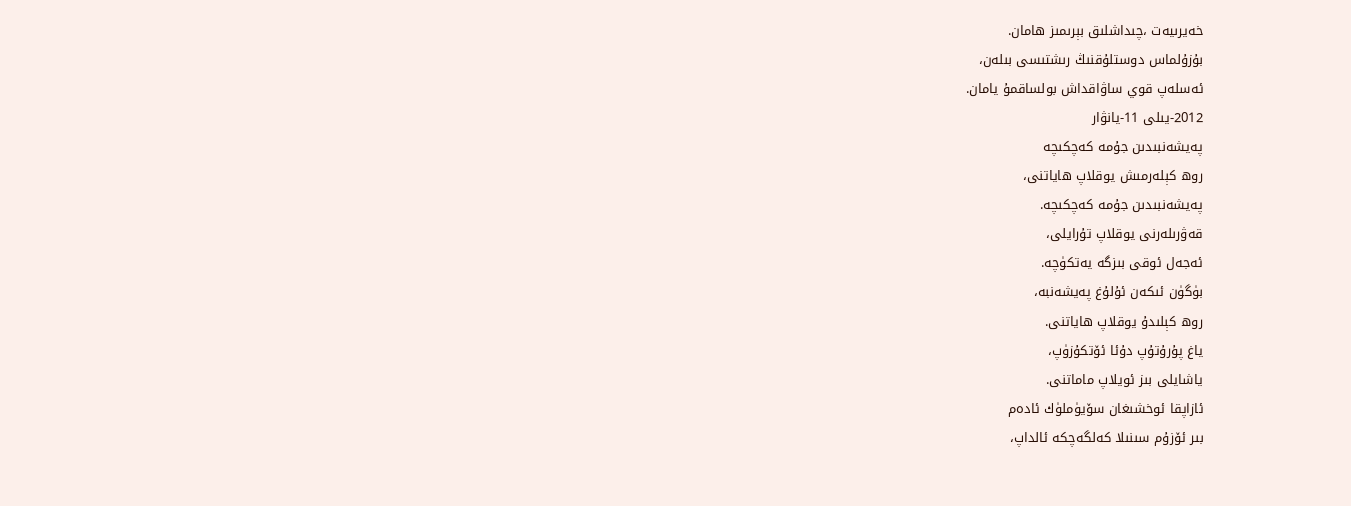خەيرىيەت ،چىداشلىق بېرىمىز ھامان.
بۇزۇلماس دوستلۇقنىڭ رىشتىسى بىلەن،
ئەسلەپ قوي ساۋاقداش بولساقمۇ يامان.
2012-يىلى 11-يانۋار
پەيشەنبىدىن جۇمە كەچكىچە
روھ كېلەرمىش يوقلاپ ھاياتنى،
پەيشەنبىدىن جۇمە كەچكىچە.
قەۋرىلەرنى يوقلاپ تۇرايلى،
ئەجەل ئوقى بىزگە يەتكۈچە.
بۈگۈن ئىكەن ئۇلۇغ پەيشەنبە،
روھ كېلىدۇ يوقلاپ ھاياتنى.
ياغ پۇرۇتۇپ دۇئا ئۆتكۇزۈپ،
ياشايلى بىز ئويلاپ ماماتنى.
ئازاپقا ئوخشىغان سۆيۈملۈك ئادەم
بىر ئۆزۇم سىنىلا كەلگەچكە ئالداپ،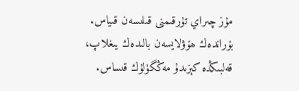مۇز چىراي تۇرقىمنى قىلىسەن قىياس.
بۆراندەك ھۆۋلايسەن بالىدەك يىغلاپ،
قەلبىڭدە كېزىدۇ مەڭگۈلۇك قىساس.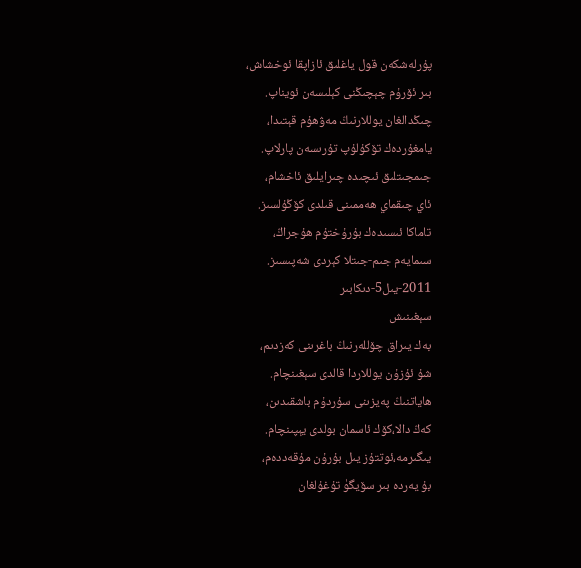پۇرلەشكەن قول ياغلىق ئازاپقا ئوخشاش،
بىر ئۆرۇم چېچىڭنى كېلىسەن ئويناپ.
چىڭدالغان يوللارنىڭ مەۋھۇم قېتىدا،
يامغۇردەك تۆكۇلۇپ تۇرىسەن پارلاپ.
جىمجىتلىق ئىچىدە چىرايلىق ئاخشام،
ئاي چىقماي ھەممىنى قىلدى كۆڭۇلسىز.
تاماكا ئىسىدەك بۇرۇختۇم ھۇجراڭ،
سىمايەم جىم-جىتلا كېردى شەپىسىز.
2011-يىل5-دىكابىر
سېغىنىش
بەك يىراق چۆللەرنىڭ باغرىنى كەزدىم،
شۇ ئۇزۇن يوللاردا قالدى سېغىنچام.
ھاياتنىڭ پەيزىنى سۇردۇم باشقىدىن،
كەڭ دالا،كۆك ئاسمان بولدى يېپىنچام.
يىگىرمە،ئوتتۇز يىل بۇرۇن مۇقەددەم،
بۇ يەردە بىر سۆيگۈ تۇغۇلغان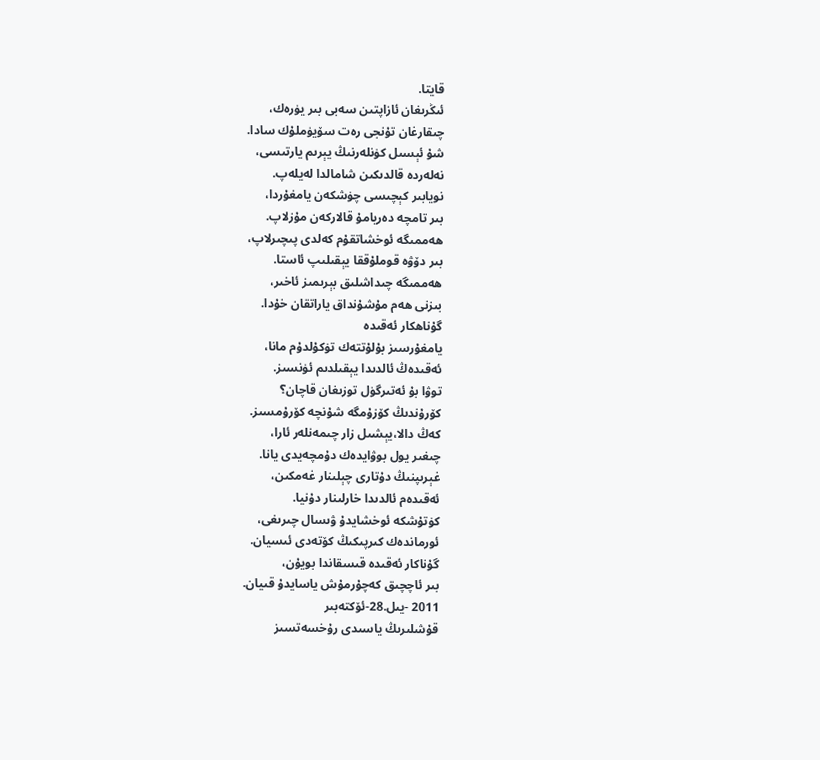قايتا.
ئىڭرىغان ئازاپتىن سەبى بىر يۈرەك،
چىقارغان تۇنجى رەت سۆيۈملۇك سادا.
شۇ ئېسىل كۈنلەرنىڭ يېرىم يارتىسى،
نەلەردە قالدىكىن شامالدا لەيلەپ.
نويابىر كېچىسى چۈشكەن يامغۇردا،
بىر تامچە دەريامۇ قالاركەن مۇزلاپ.
ھەممىگە ئوخشاتقۇم كەلدى پىچىرلاپ،
بىر دۆۋە قوملۇققا يېقىلىپ ئاستا.
ھەممىگە چىداشلىق بېرىمىز ئاخىر،
بىزنى ھەم مۇشۇنداق ياراتقان خۇدا.
گۇناھكار ئەقىدە
يامغۇرسىز بۇلۇتتەك تۈكۇلدۇم مانا،
ئەقىدەڭ ئالدىدا يېقىلدىم ئۈنسىز.
توۋا بۇ ئەتىرگۈل توزىغان قاچان؟
كۆرۇندىڭ كۆزۇمگە شۇنچە كۆرۇمسىز.
كەڭ دالا،يېشىل زار چىمەنلەر ئارا،
چىغىر يول بوۋايدەك دۇمچەيدى يانا.
غېرىپنىڭ دۇتارى چېلىنار غەمكىن،
ئەقىدەم ئالدىدا خارلىنار دۇنيا.
كۈتۇشكە ئوخشايدۇ ۋىسال چىرىغى،
ئورماندەك كىرپىكىڭ كۆتەدى ئىسيان.
گۇناكار ئەقىدە قىسقاندا بويۇن،
بىر ئاچچىق كەچۇرمۇش ياسايدۇ قىيان.
2011 -يىل.28-ئۆكتەبىر
قۇشلىرىڭ ياسىدى رۇخسەتسىز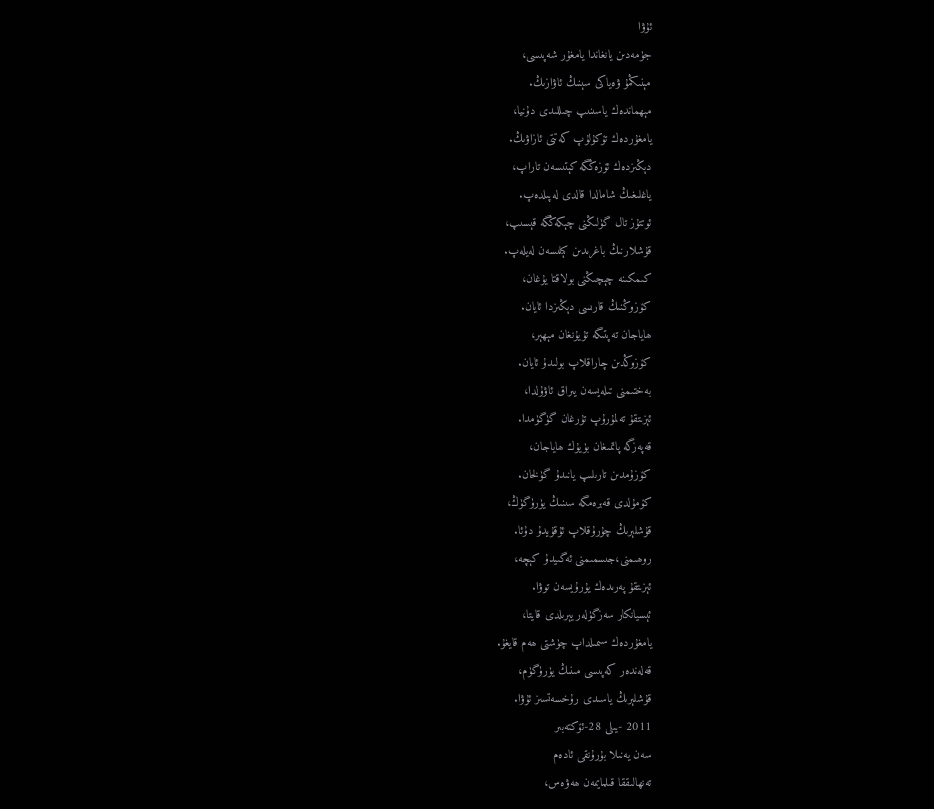ئۇۋا
جۈمەدىن يانغاندا يامغۇر شەپىسى،
مېنىڭمۇ ۋەياكى سېنىڭ ئاۋازىڭ.
مېھماندەك ياسىنىپ چىللىدى دۇنيا،
يامغۇردەك تۆكۇلۇپ كەتتى ئازاۋىڭ.
دېڭىزدەك ئۆزەڭگە كېتىسەن تاراپ،
ياغلىغىڭ شامالدا قالدى لەپىلدەپ.
ئوتتۇز تال گۈلىڭنى چېكەڭگە قېسىپ،
قۇشلارنىڭ باغرىدىن كېلىسەن لەيلەپ.
كىمكىنە چېچىڭنى بولاقتا يۇغان،
كۆزوڭنىڭ قارىسى دېڭىزدا ئايان.
ھاياجان تەپتىگە تۇيۇنغان مېھېر،
كۆزوڭدىن چاراقلاپ بولىدۇ ئايان.
بەختىمنى تىلەيسەن يىراق ئاۋۇلدا،
ئېزىتقۇ تەلمۇرۇپ تۇرغان گۈگۈمدا.
قەپەزگە پاتمىغان بۈيۇك ھاياجان،
كۆزۇمدىن تارىلىپ يانىدۇ گۈلخان.
كۆمۇلدى قەبرەمگە سىنىڭ يۈرۈگۈڭ،
قۇشلېرىڭ چۇرۇقلاپ ئۇقۇيدۇ دۇئا.
روھىمنى،جىسمىمنى ئەگىيدۇ كېچە،
ئېزىتقۇ پەرىدەك يۇرۇيسەن توۋا.
ئېسيانكار سەزگۈلەر يېرىلدى قايتا،
يامغۇردەك سىمىلداپ چۈشتى ھەم قايغۇ.
قەلەندەر كەپىسى مىنىڭ يۈرۈگۈم،
قۇشلېرىڭ ياسىدى رۇخسەتسىز ئۇۋا.
2011 -يىلى 28-ئۆكتەبىر
سەن يەنىلا بۇرۇنقى ئادەم
تەنھالىققا قىلمايمەن ھەۋەس،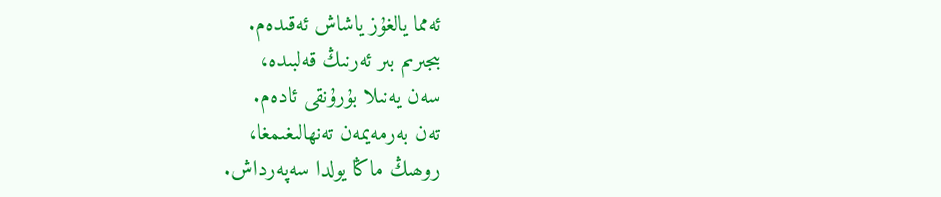ئەمما يالغۇز ياشاش ئەقىدەم.
بىجىرىم بىر ئەرنىڭ قەلبىدە،
سەن يەنىلا بۇرۇنقى ئادەم.
تەن بەرمەيمەن تەنھالىغىمغا،
روھىڭ ماڭا يولدا سەپەرداش.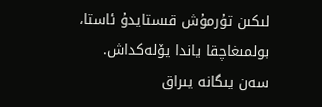لىكىن تۇرمۇش قىستايدۇ ئاستا،
بولمىغاچقا ياندا يۆلەكداش.
سەن يىگانە يىراق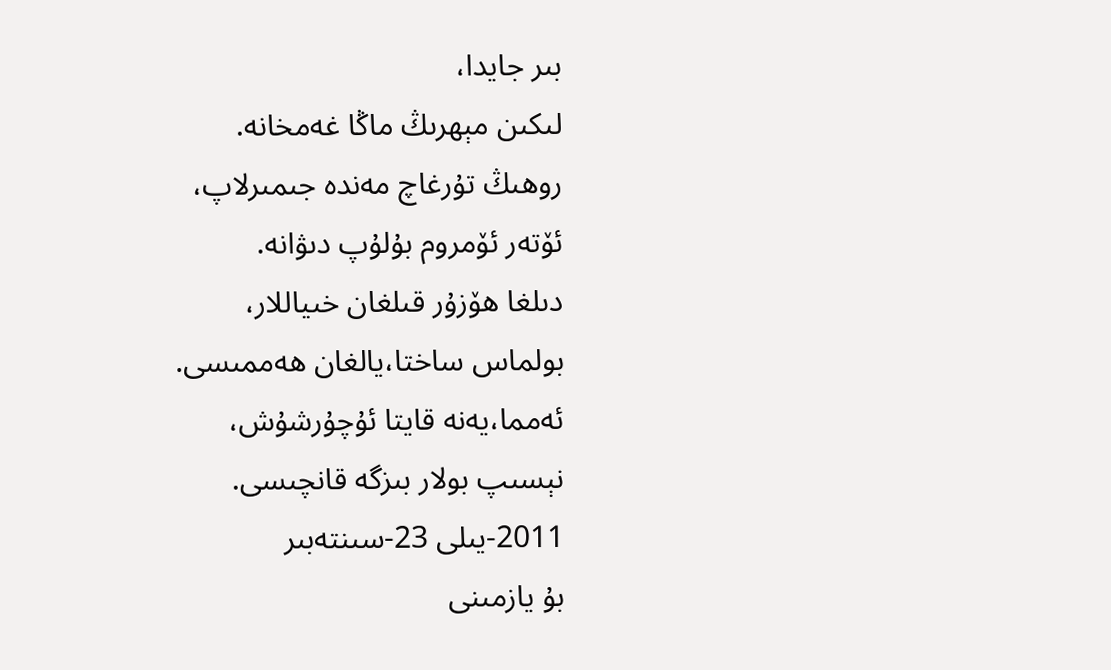بىر جايدا،
لىكىن مېھرىڭ ماڭا غەمخانە.
روھىڭ تۇرغاچ مەندە جىمىرلاپ،
ئۆتەر ئۆمروم بۇلۇپ دىۋانە.
دىلغا ھۆزۇر قىلغان خىياللار،
بولماس ساختا،يالغان ھەممىسى.
ئەمما،يەنە قايتا ئۇچۇرشۇش،
نېسىپ بولار بىزگە قانچىسى.
2011-يىلى 23-سىنتەبىر
بۇ يازمىنى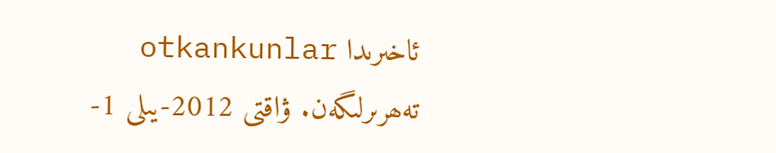ئاخىرىدا otkankunlar تەھرىرلىگەن. ۋاقتى 2012-يىلى 1-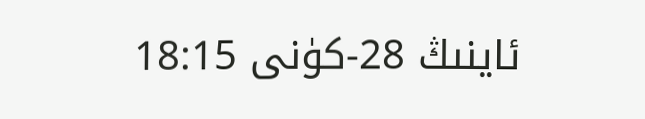ئاينىڭ 28-كۈنى 18:15